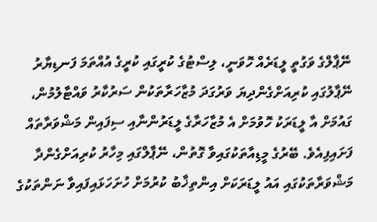ނޭޕާލްގެ ވަގުތީ ލީޑަރެއް ހޮވަނީ، ލިސްޓުގެ ކުރީގައި ކުރީގެ އުއްތަމަ ފަނޑިޔާރު
ނޭޕާލުގައި ކުރިއަށްގެންދިޔަ ވަރުގަދަ މުޒާހަރާތަކުން ސަރުކާރު ވައްޓާލުމުން، ގައުމަށް އާ ލީޑަރަކު ހޮވުމަށް އެ މުޒާހަރާގެ ލީޑަރުންނާއި ސިފައިން މަޝްވަރާތައް ފަށައިފިއެވެ. ބޭރުގެ މީޑިއާތަކުގައިވާ ގޮތުން، ނޭޕާލްގައި މިހާރު ކުރިއަށްގެންދާ މަޝްވަރާތަކުގައި އައު ލީޑަރަކަށް އިންތިޚާބު ކުރުމަށް ހުށަހަޅައިފައިވާ ނަންތަކުގެ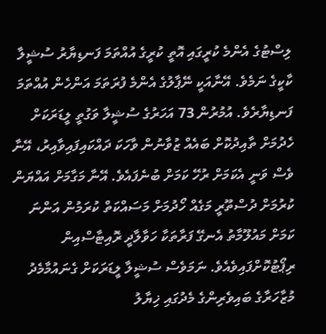ލިސްޓުގެ އެންމެ ކުރީގައި އޮތީ ކުރީގެ އުއްތަމަ ފަނޑިޔާރު ސުޝީލާ ކާކީގެ ނަމެވެ. އޭނާއަކީ ނޭޕާލުގެ އެންމެ ފުރަތަމަ އަންހެން އުއްތަމަ ފަނޑިޔާރެވެ. އުމުރުން 73 އަހަރުގެ ސުޝީލާ ވަގުތީ ލީޑަރަކަށް ހެދުމަށް ތާއިދުކޮށް ބައެއް ޒުވާނުން ވާހަކަ ދައްކައިފައިވާއިރު، އޭނާ ވެސް ވަނީ އެކަމަށް ރުހޭ ކަމަށް ބުނެފައެވެ. އޭނާ މަގާމަށް އައްޔަން ކުރުމަށް ދުސްތޫރީ މަގެއް ހޯދުމަށް މަސައްކަތް ކުރަމުން އަންނަ ކަމަށް މައުލޫމާތު އެނގޭ ފަރާތަކާ ހަވާލާދީ ރޮއިޓާސްއިން ރިޕޯޓުކޮށްފައިވެއެވެ. ނަމަވެސް ސުޝީލާ ލީޑަރަކަށް ގެނައުމާމެދު މުޒާހަރާގެ ބައިވެރިންގެ މެދުގައި ޚިޔާލު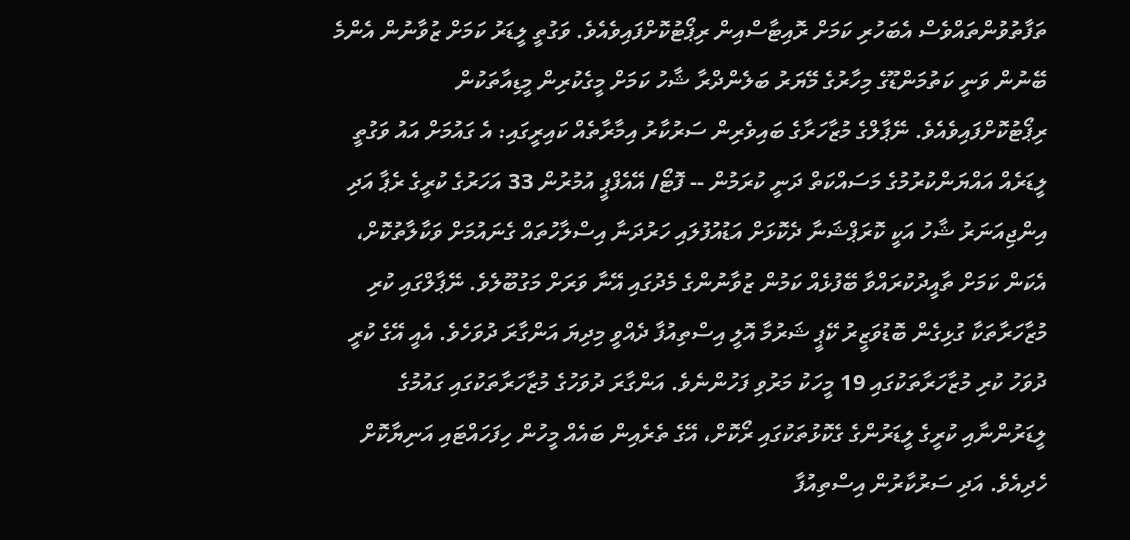ތަފާތުވުންތައްވެސް އެބަހުރި ކަމަށް ރޮއިޓާސްއިން ރިޕޯޓުކޮށްފައިވެއެވެ. ވަގުތީ ލީޑަރު ކަމަށް ޒުވާނުން އެންމެ ބޭނުން ވަނީ ކަތުމަންޑޫގެ މިހާރުގެ މޭޔަރު ބަލެންދްރާ ޝާހު ކަމަށް މީގެކުރިން މީޑިއާތަކުން ރިޕޯޓުކޮށްފައިވެއެވެ. ނޭޕާލްގެ މުޒާހަރާގެ ބައިވެރިން ސަރުކާރު އިމާރާތެއް ކައިރީގައި: އެ ގައުމަށް އައު ވަގުތީ ލީޑަރެއް އައްޔަންކުރުމުގެ މަސައްކަތް ދަނީ ކުރަމުން -- ފޮޓޯ/ އޭއެފްޕީ އުމުރުން 33 އަހަރުގެ ކުރީގެ ރެޕާ އަދި އިންޖިއަނަރު ޝާހު އަކީ ކޮރަޕްޝަނާ ދެކޮޅަށް އަޑުއުފުލައި ހަރުދަނާ އިސްލާހުތައް ގެނައުމަށް ވަކާލާތުކޮށް، އެކަން ކަމަށް ތާއީދުކުރައްވާ ބޭފުޅެއް ކަމުން ޒުވާނުންގެ މެދުގައި އޭނާ ވަރަށް މަގުބޫލެވެ. ނޭޕާލްގައި ކުރި މުޒާހަރާތަކާ ގުޅިގެން ބޮޑުވަޒީރު ކޭޕީ ޝަރުމާ އޮލީ އިސްތިއުފާ ދެއްވީ މިދިޔަ އަންގާރަ ދުވަހެވެ. އެއީ އޭގެ ކުރީ ދުވަހު ކުރި މުޒާހަރާތަކުގައި 19 މީހަކު މަރުވި ފަހުންނެވެ. އަންގާރަ ދުވަހުގެ މުޒާހަރާތަކުގައި ގައުމުގެ ލީޑަރުންނާއި ކުރީގެ ލީޑަރުންގެ ގެކޮޅުތަކުގައި ރޯކޮށް، އޭގެ ތެރެއިން ބައެއް މީހުން ހިފަހައްޓައި އަނިޔާކޮށް ހެދިއެވެ. އަދި ސަރުކާރުން އިސްތިއުފާ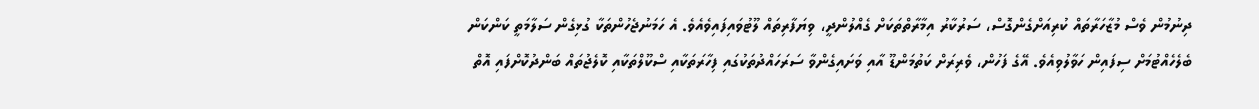ދިނުމުން ވެސް މުޒާހަރާތައް ކުރިއަށްގެންގޮސް، ސަރުކާރު އިމާރާތްތަކަށް ގެއްލުންދީ، ވިޔަފާރިތައް ލޫޓުވައިފައިވެއެވެ. އެ ހަމަނުޖެހުންތަކާ ގުޅިގެން ސަލާމަތީ ކަންކަން ބެލެހެއްޓުމަށް ސިފައިން ހަވާލުވިއެވެ. އޭގެ ފަހުން، ވެރިރަށް ކަތުމަންޑޫ އާއި ވަށައިގެންވާ ސަރަހައްދުތަކުގައި ފިހާރަތަކާއި ސްކޫލްތަކާއި ކޮލެޖުތައް ބަންދުކޮށްފައި އޮތް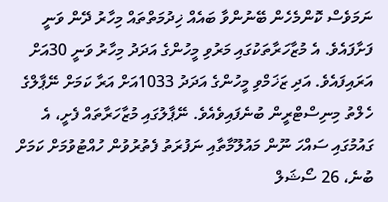ނަމަވެސް ކޮންމެހެން ބޭނުންވާ ބައެއް ޚިދުމަތްތައް މިހާރު ދޭން ވަނީ ފަށާފައެވެ. އެ މުޒާހަރާތަކުގައި މަރުވި މީހުންގެ އަދަދު މިހާރު ވަނީ 30އަށް އަރައިފައެވެ. އަދި ޒަޚަމްވި މީހުންގެ އަދަދު 1033އަށް އަރާ ކަމަށް ނޭޕާލްގެ ހެލްތު މިނިސްޓްރީން ބުނެފައިވެއެވެ. ނޭޕާލުގައި މުޒާހަރާތައް ފެށީ، އެ ގައުމުގައި ސައްހަ ނޫން މައުލޫމާތާއި ނަފުރަތު ފެތުރުވުން ހުއްޓުވުމަށް ކަމަށް ބުނެ، 26 ސޯޝަލް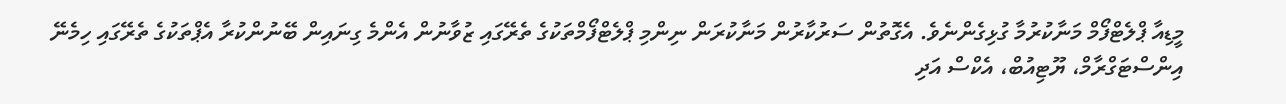މީޑިއާ ޕްލެޓްފޯމް މަނާކުރުމާ ގުޅިގެންނެވެ. އެގޮތުން ސަރުކާރުން މަނާކުރަން ނިންމި ޕްލެޓްފޯމްތަކުގެ ތެރޭގައި ޒުވާނުން އެންމެ ގިނައިން ބޭނުންކުރާ އެޕްތަކުގެ ތެރޭގައި ހިމެނޭ އިންސްޓަގްރާމް، ޔޫޓިއުބް، އެކްސް އަދި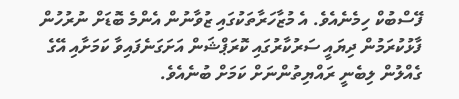ފޭސްބުކް ހިމެނެއެވެ. އެ މުޒާހަރާތަކުގައި ޒުވާނުން އެންމެ ބޮޑަށް ނުރުހުން ފާޅުކުރަމުން ދިޔައީ ސަރުކާރުގައި ކޮރަޕްޝަން އަށަގަނެފައިވާ ކަމަށާއި އޭގެ ގެއްލުން ލިބެނީ ރައްޔިތުންނަށް ކަމަށް ބުނެއެވެ.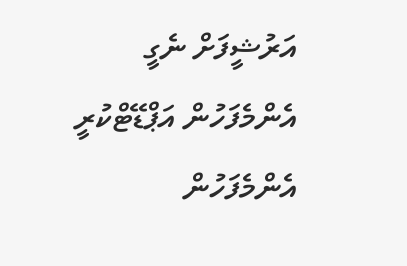އަރުޝީފަށް ނެގީ
އެންމެފަހުން އަޕްޑޭޓްކުރީ
އެންމެފަހުން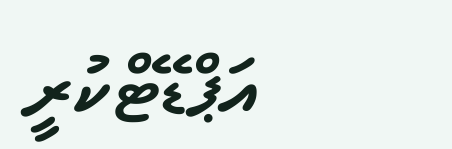އަޕްޑޭޓްކުރީ